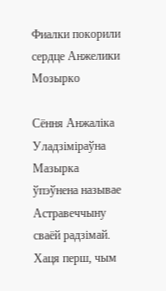Фиалки покорили сердце Анжелики Мозырко

Сёння Анжаліка Уладзіміраўна Мазырка ўпэўнена называе Астравеччыну сваёй радзімай. Хаця перш, чым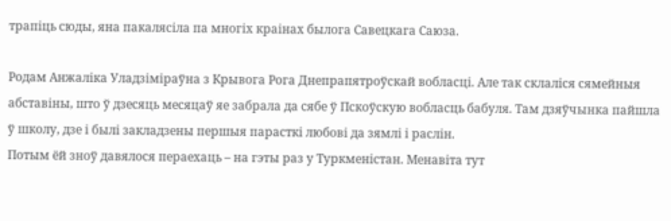трапіць сюды, яна пакалясіла па многіх краінах былога Савецкага Саюза.

Родам Анжаліка Уладзіміраўна з Крывога Рога Днепрапятроўскай вобласці. Але так склаліся сямейныя абставіны, што ў дзесяць месяцаў яе забрала да сябе ў Пскоўскую вобласць бабуля. Там дзяўчынка пайшла ў школу, дзе і былі закладзены першыя парасткі любові да зямлі і раслін.
Потым ёй зноў давялося пераехаць – на гэты раз у Туркменістан. Менавіта тут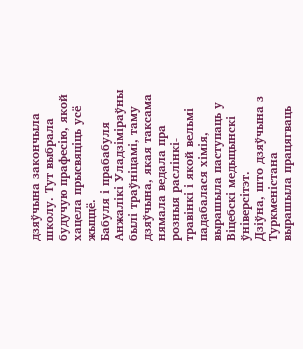дзяўчына закончыла школу. Тут выбрала будучую прафесію, якой хацела прысвяціць усё жыццё.
Бабуля і прабабуля Анжалікі Уладзіміраўны былі траўніцамі, таму дзяўчына, якая таксама нямала ведала пра розныя раслінкі-травінкі і якой вельмі падабалася хімія, вырашыла паступаць у Віцебскі медыцынскі ўніверсітэт.
Дзіўна, што дзяўчына з Туркменістана вырашыла працягваць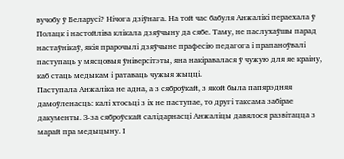вучобу ў Беларусі? Нічога дзіўнага. На той час бабуля Анжалікі пераехала ў Полацк і настойліва клікала дзяўчыну да сябе. Таму, не паслухаўшы парад настаўнікаў, якія прарочылі дзяўчыне прафесію педагога і прапаноўвалі паступаць у мясцовыя ўніверсітэты, яна накіравалася ў чужую для яе краіну, каб стаць медыкам і ратаваць чужыя жыцці.
Паступала Анжаліка не адна, а з сяброўкай, з якой была папярэдняя дамоўленасць: калі хтосьці з іх не паступае, то другі таксама забірае дакументы. З-за сяброўскай салідарнасці Анжаліцы давялося развітацца з марай пра медыцыну. І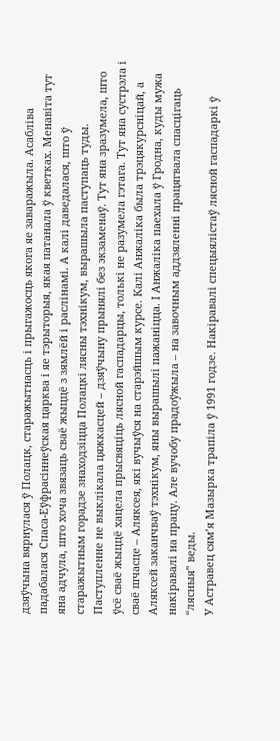дзяўчына вярнулася ў Полацк, старажытнасць і прыгажосць якога яе заваражыла. Асабліва падабалася Спаса-Еўфрасіннеўская царква і яе тэрыторыя, якая патанала ў кветках. Менавіта тут яна адчула, што хоча звязаць сваё жыццё з зямлёй і раслінамі. А калі даведалася, што ў старажытным горадзе знаходзіцца Полацкі лясны тэхнікум, вырашыла паступаць туды.
Паступленне не выклікала цяжкасцей – дзяўчыну прынялі без экзаменаў. Тут яна зразумела, што ўсё сваё жыццё хацела прысвяціць лясной гаспадарцы, толькі не разумела гэтага. Тут яна сустрэла і сваё шчасце – Аляксея, які вучыўся на старэйшым курсе. Калі Анжаліка была трэцякурсніцай, а Аляксей заканчваў тэхнікум, яны вырашылі пажаніцца. І Анжаліка паехала ў Гродна, куды мужа накіравалі на працу. Але вучобу прадоўжыла – на завочным аддзяленні працягвала спасцігаць “лясныя” веды.
У Астравец сям’я Мазырка трапіла ў 1991 годзе. Накіравалі спецыялістаў лясной гаспадаркі ў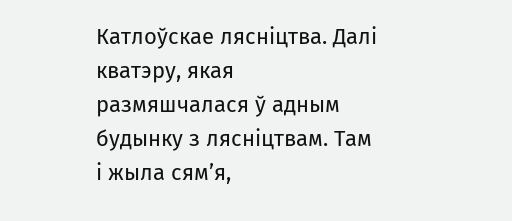Катлоўскае лясніцтва. Далі кватэру, якая размяшчалася ў адным будынку з лясніцтвам. Там і жыла сям’я,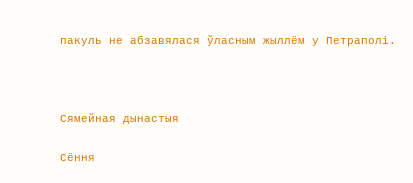пакуль не абзавялася ўласным жыллём у Петраполі.



Сямейная дынастыя

Сёння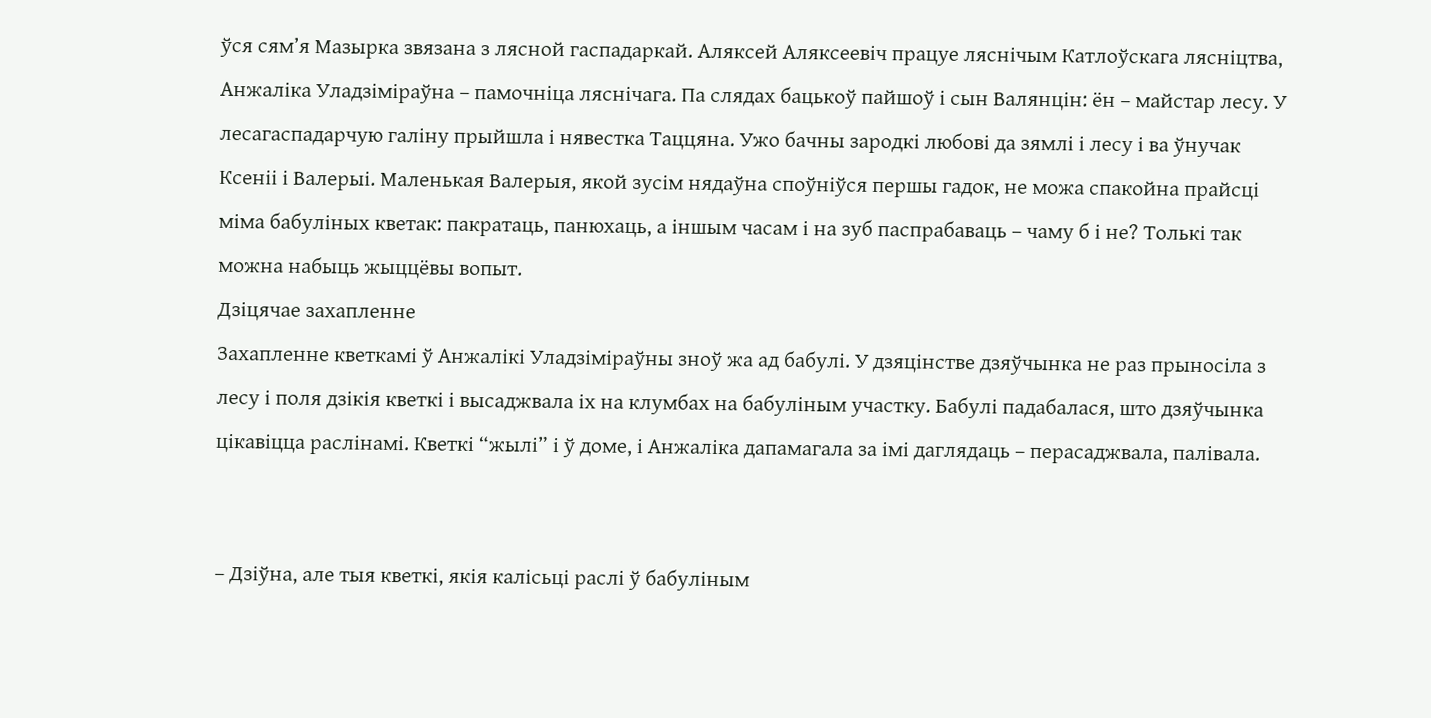ўся сям’я Мазырка звязана з лясной гаспадаркай. Аляксей Аляксеевіч працуе ляснічым Катлоўскага лясніцтва, Анжаліка Уладзіміраўна – памочніца ляснічага. Па слядах бацькоў пайшоў і сын Валянцін: ён – майстар лесу. У лесагаспадарчую галіну прыйшла і нявестка Таццяна. Ужо бачны зародкі любові да зямлі і лесу і ва ўнучак Ксеніі і Валерыі. Маленькая Валерыя, якой зусім нядаўна споўніўся першы гадок, не можа спакойна прайсці міма бабуліных кветак: пакратаць, панюхаць, а іншым часам і на зуб паспрабаваць – чаму б і не? Толькі так можна набыць жыццёвы вопыт.
Дзіцячае захапленне
Захапленне кветкамі ў Анжалікі Уладзіміраўны зноў жа ад бабулі. У дзяцінстве дзяўчынка не раз прыносіла з лесу і поля дзікія кветкі і высаджвала іх на клумбах на бабуліным участку. Бабулі падабалася, што дзяўчынка цікавіцца раслінамі. Кветкі “жылі” і ў доме, і Анжаліка дапамагала за імі даглядаць – перасаджвала, палівала.


– Дзіўна, але тыя кветкі, якія калісьці раслі ў бабуліным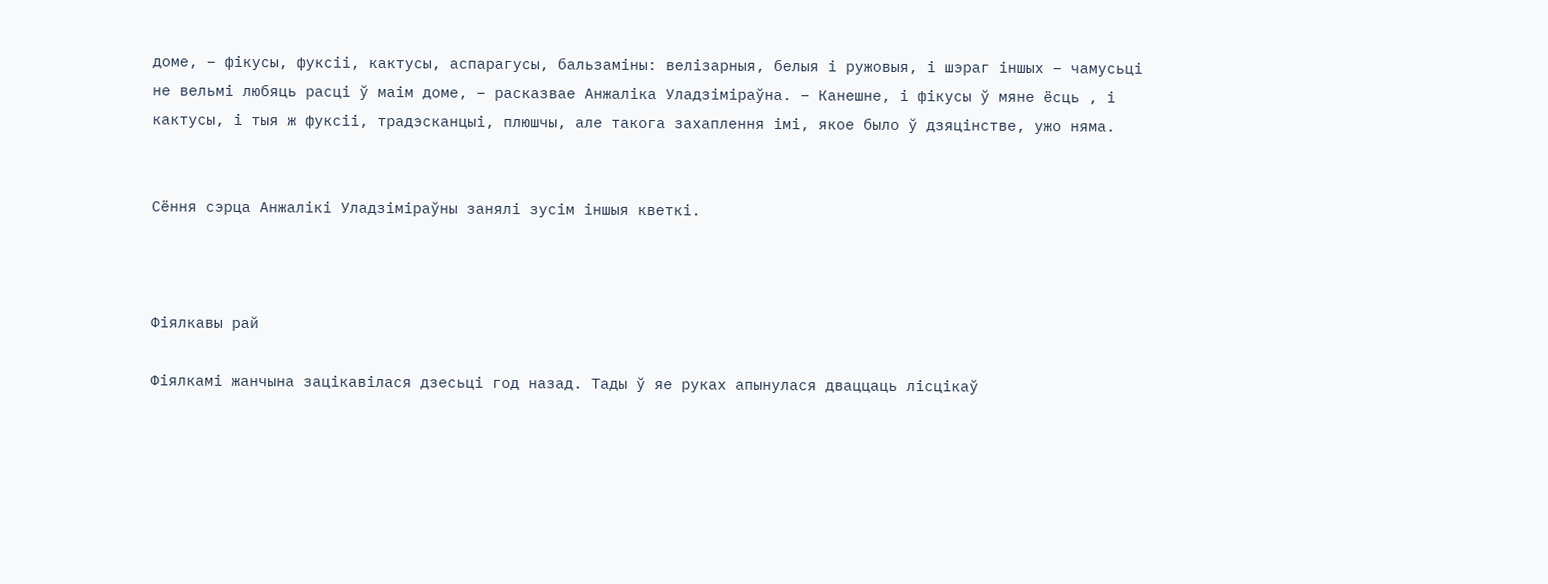доме, – фікусы, фуксіі, кактусы, аспарагусы, бальзаміны: велізарныя, белыя і ружовыя, і шэраг іншых – чамусьці не вельмі любяць расці ў маім доме, – расказвае Анжаліка Уладзіміраўна. – Канешне, і фікусы ў мяне ёсць , і кактусы, і тыя ж фуксіі, традэсканцыі, плюшчы, але такога захаплення імі, якое было ў дзяцінстве, ужо няма.


Сёння сэрца Анжалікі Уладзіміраўны занялі зусім іншыя кветкі.



Фіялкавы рай

Фіялкамі жанчына зацікавілася дзесьці год назад. Тады ў яе руках апынулася дваццаць лісцікаў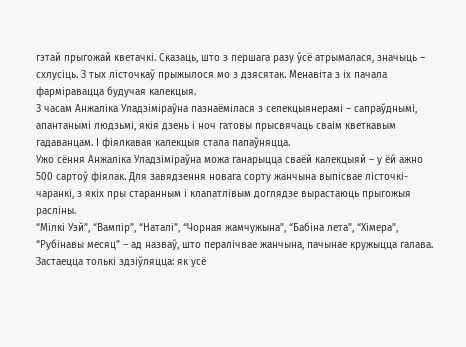гэтай прыгожай кветачкі. Сказаць, што з першага разу ўсё атрымалася, значыць – схлусіць. З тых лісточкаў прыжылося мо з дзясятак. Менавіта з іх пачала фарміравацца будучая калекцыя.
З часам Анжаліка Уладзіміраўна пазнаёмілася з селекцыянерамі – сапраўднымі, апантанымі людзьмі, якія дзень і ноч гатовы прысвячаць сваім кветкавым гадаванцам. І фіялкавая калекцыя стала папаўняцца.
Ужо сёння Анжаліка Уладзіміраўна можа ганарыцца сваёй калекцыяй – у ёй ажно 500 сартоў фіялак. Для завядзення новага сорту жанчына выпісвае лісточкі-чаранкі, з якіх пры старанным і клапатлівым доглядзе вырастаюць прыгожыя расліны.
“Мілкі Уэй”, “Вампір”, “Наталі”, “Чорная жамчужына”, “Бабіна лета”, “Хімера”, “Рубінавы месяц” – ад назваў, што пералічвае жанчына, пачынае кружыцца галава. Застаецца толькі здзіўляцца: як усё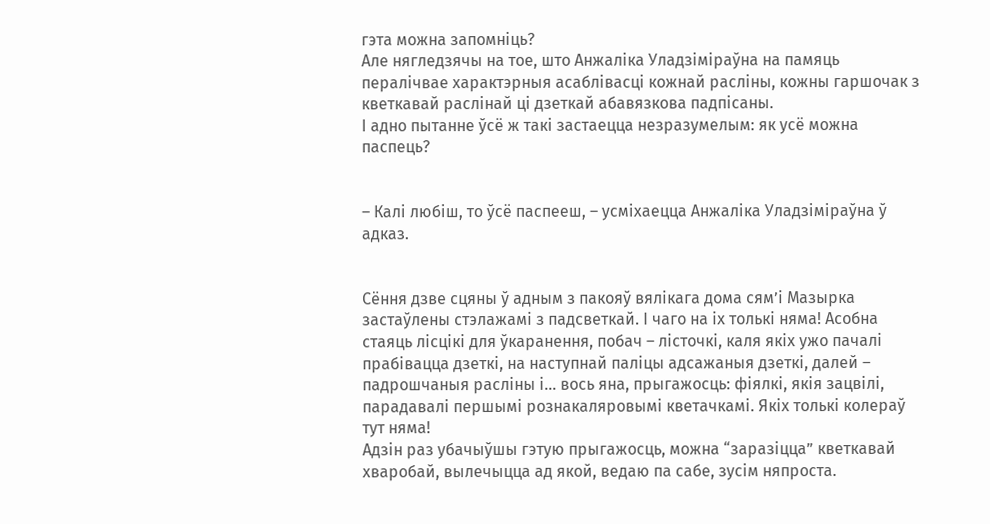гэта можна запомніць?
Але нягледзячы на тое, што Анжаліка Уладзіміраўна на памяць пералічвае характэрныя асаблівасці кожнай расліны, кожны гаршочак з кветкавай раслінай ці дзеткай абавязкова падпісаны.
І адно пытанне ўсё ж такі застаецца незразумелым: як усё можна паспець?


– Калі любіш, то ўсё паспееш, – усміхаецца Анжаліка Уладзіміраўна ў адказ.


Сёння дзве сцяны ў адным з пакояў вялікага дома сям’і Мазырка застаўлены стэлажамі з падсветкай. І чаго на іх толькі няма! Асобна стаяць лісцікі для ўкаранення, побач – лісточкі, каля якіх ужо пачалі прабівацца дзеткі, на наступнай паліцы адсажаныя дзеткі, далей – падрошчаныя расліны і… вось яна, прыгажосць: фіялкі, якія зацвілі, парадавалі першымі рознакаляровымі кветачкамі. Якіх толькі колераў тут няма!
Адзін раз убачыўшы гэтую прыгажосць, можна “заразіцца” кветкавай хваробай, вылечыцца ад якой, ведаю па сабе, зусім няпроста.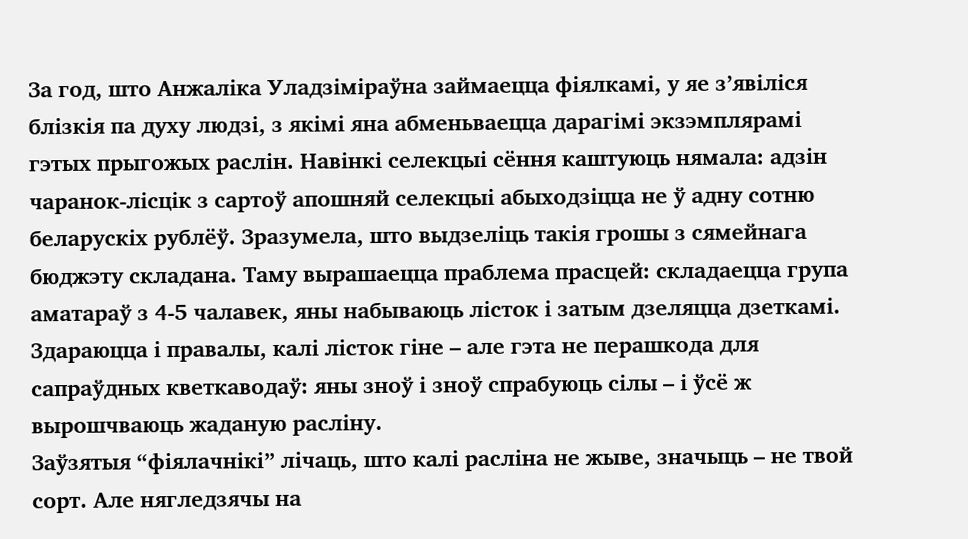За год, што Анжаліка Уладзіміраўна займаецца фіялкамі, у яе з’явіліся блізкія па духу людзі, з якімі яна абменьваецца дарагімі экзэмплярамі гэтых прыгожых раслін. Навінкі селекцыі сёння каштуюць нямала: адзін чаранок-лісцік з сартоў апошняй селекцыі абыходзіцца не ў адну сотню беларускіх рублёў. Зразумела, што выдзеліць такія грошы з сямейнага бюджэту складана. Таму вырашаецца праблема прасцей: складаецца група аматараў з 4-5 чалавек, яны набываюць лісток і затым дзеляцца дзеткамі. Здараюцца і правалы, калі лісток гіне – але гэта не перашкода для сапраўдных кветкаводаў: яны зноў і зноў спрабуюць сілы – і ўсё ж вырошчваюць жаданую расліну.
Заўзятыя “фіялачнікі” лічаць, што калі расліна не жыве, значыць – не твой сорт. Але нягледзячы на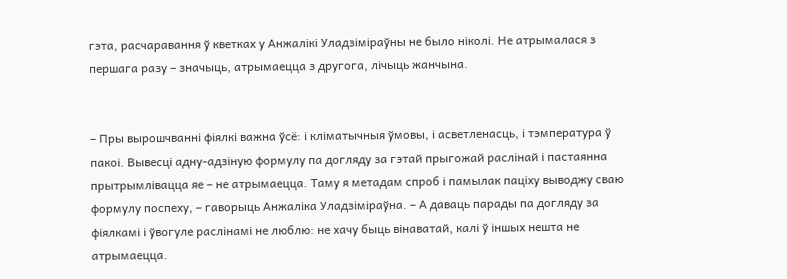гэта, расчаравання ў кветках у Анжалікі Уладзіміраўны не было ніколі. Не атрымалася з першага разу – значыць, атрымаецца з другога, лічыць жанчына.


– Пры вырошчванні фіялкі важна ўсё: і кліматычныя ўмовы, і асветленасць, і тэмпература ў пакоі. Вывесці адну-адзіную формулу па догляду за гэтай прыгожай раслінай і пастаянна прытрымлівацца яе – не атрымаецца. Таму я метадам спроб і памылак паціху выводжу сваю формулу поспеху, – гаворыць Анжаліка Уладзіміраўна. – А даваць парады па догляду за фіялкамі і ўвогуле раслінамі не люблю: не хачу быць вінаватай, калі ў іншых нешта не атрымаецца.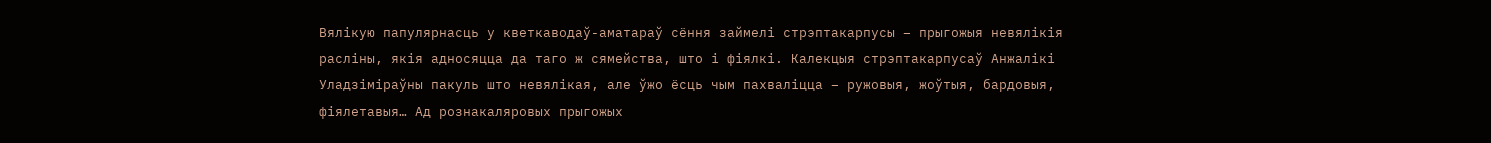Вялікую папулярнасць у кветкаводаў-аматараў сёння займелі стрэптакарпусы – прыгожыя невялікія расліны, якія адносяцца да таго ж сямейства, што і фіялкі. Калекцыя стрэптакарпусаў Анжалікі Уладзіміраўны пакуль што невялікая, але ўжо ёсць чым пахваліцца – ружовыя, жоўтыя, бардовыя, фіялетавыя… Ад рознакаляровых прыгожых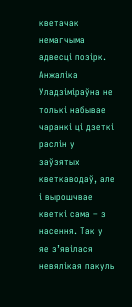кветачак немагчыма адвесці позірк.
Анжаліка Уладзіміраўна не толькі набывае чаранкі ці дзеткі раслін у заўзятых кветкаводаў, але і вырошчвае кветкі сама – з насення. Так у яе з’явілася невялікая пакуль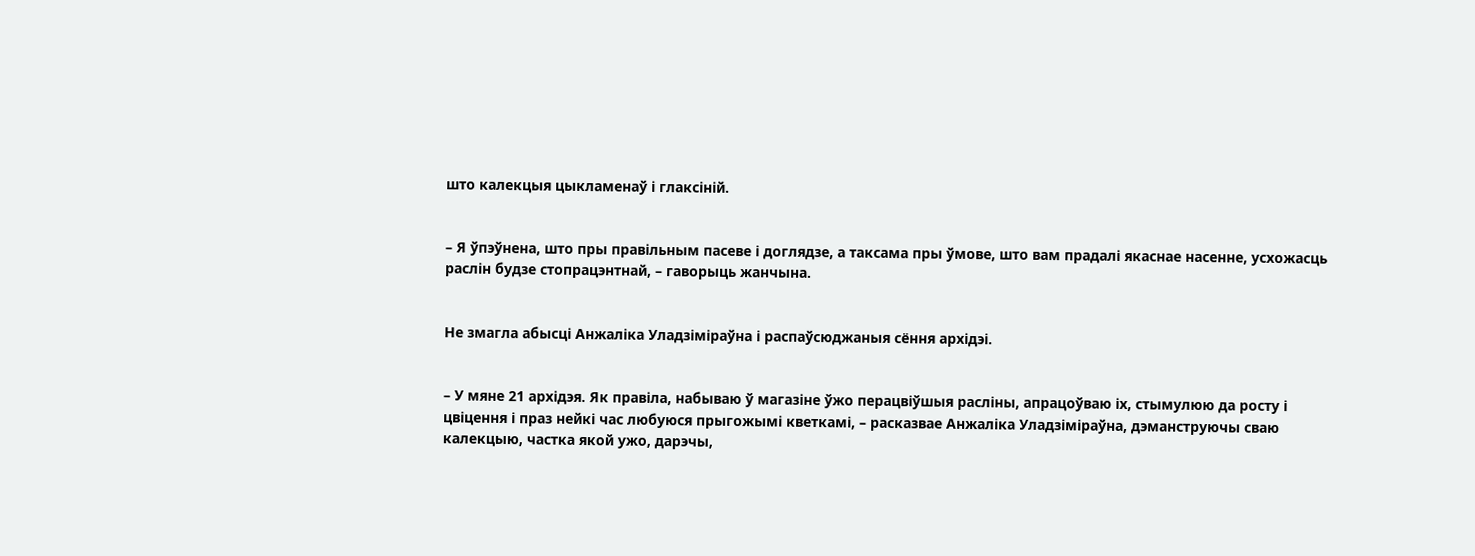што калекцыя цыкламенаў і глаксіній.


– Я ўпэўнена, што пры правільным пасеве і доглядзе, а таксама пры ўмове, што вам прадалі якаснае насенне, усхожасць раслін будзе стопрацэнтнай, – гаворыць жанчына.


Не змагла абысці Анжаліка Уладзіміраўна і распаўсюджаныя сёння архідэі.


– У мяне 21 архідэя. Як правіла, набываю ў магазіне ўжо перацвіўшыя расліны, апрацоўваю іх, стымулюю да росту і цвіцення і праз нейкі час любуюся прыгожымі кветкамі, – расказвае Анжаліка Уладзіміраўна, дэманструючы сваю калекцыю, частка якой ужо, дарэчы,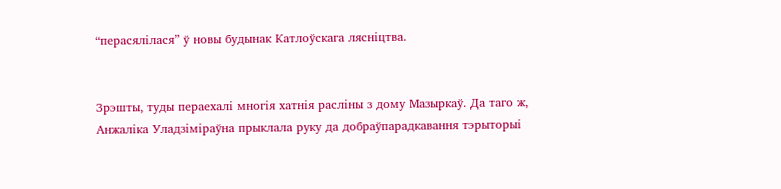“перасялілася” ў новы будынак Катлоўскага лясніцтва.


Зрэшты, туды пераехалі многія хатнія расліны з дому Мазыркаў. Да таго ж, Анжаліка Уладзіміраўна прыклала руку да добраўпарадкавання тэрыторыі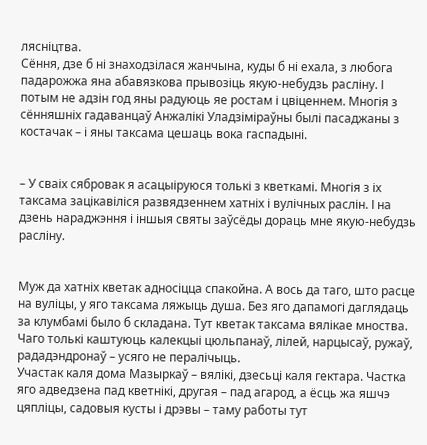лясніцтва.
Сёння, дзе б ні знаходзілася жанчына, куды б ні ехала, з любога падарожжа яна абавязкова прывозіць якую-небудзь расліну. І потым не адзін год яны радуюць яе ростам і цвіценнем. Многія з сённяшніх гадаванцаў Анжалікі Уладзіміраўны былі пасаджаны з костачак – і яны таксама цешаць вока гаспадыні.


– У сваіх сябровак я асацыіруюся толькі з кветкамі. Многія з іх таксама зацікавіліся развядзеннем хатніх і вулічных раслін. І на дзень нараджэння і іншыя святы заўсёды дораць мне якую-небудзь расліну.


Муж да хатніх кветак адносіцца спакойна. А вось да таго, што расце на вуліцы, у яго таксама ляжыць душа. Без яго дапамогі даглядаць за клумбамі было б складана. Тут кветак таксама вялікае мноства. Чаго толькі каштуюць калекцыі цюльпанаў, лілей, нарцысаў, ружаў, рададэндронаў – усяго не пералічыць.
Участак каля дома Мазыркаў – вялікі, дзесьці каля гектара. Частка яго адведзена пад кветнікі, другая – пад агарод, а ёсць жа яшчэ цяпліцы, садовыя кусты і дрэвы – таму работы тут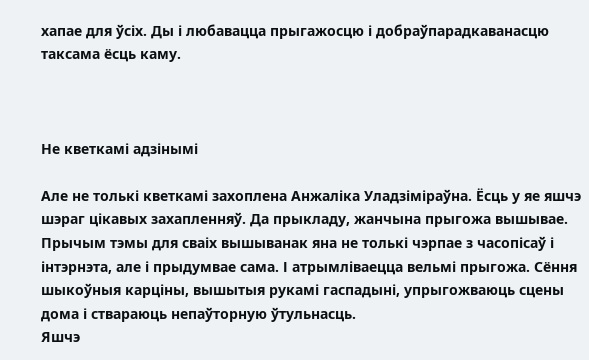хапае для ўсіх. Ды і любавацца прыгажосцю і добраўпарадкаванасцю таксама ёсць каму.



Не кветкамі адзінымі

Але не толькі кветкамі захоплена Анжаліка Уладзіміраўна. Ёсць у яе яшчэ шэраг цікавых захапленняў. Да прыкладу, жанчына прыгожа вышывае. Прычым тэмы для сваіх вышыванак яна не толькі чэрпае з часопісаў і інтэрнэта, але і прыдумвае сама. І атрымліваецца вельмі прыгожа. Сёння шыкоўныя карціны, вышытыя рукамі гаспадыні, упрыгожваюць сцены дома і ствараюць непаўторную ўтульнасць.
Яшчэ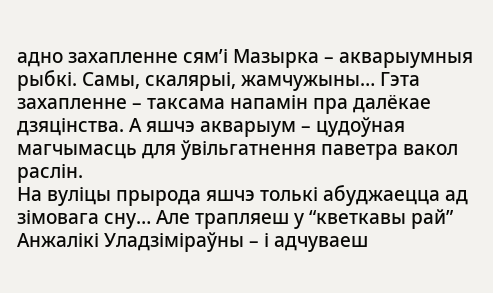адно захапленне сям’і Мазырка – акварыумныя рыбкі. Самы, скалярыі, жамчужыны… Гэта захапленне – таксама напамін пра далёкае дзяцінства. А яшчэ акварыум – цудоўная магчымасць для ўвільгатнення паветра вакол раслін.
На вуліцы прырода яшчэ толькі абуджаецца ад зімовага сну… Але трапляеш у “кветкавы рай” Анжалікі Уладзіміраўны – і адчуваеш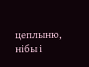цеплыню, нібы і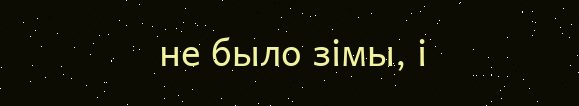не было зімы, і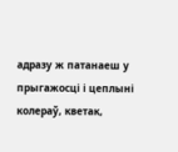адразу ж патанаеш у прыгажосці і цеплыні колераў, кветак,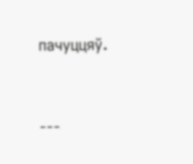пачуццяў.


---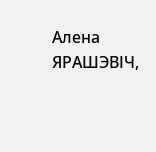Алена ЯРАШЭВІЧ,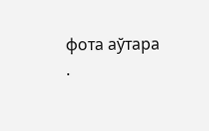фота аўтара
.